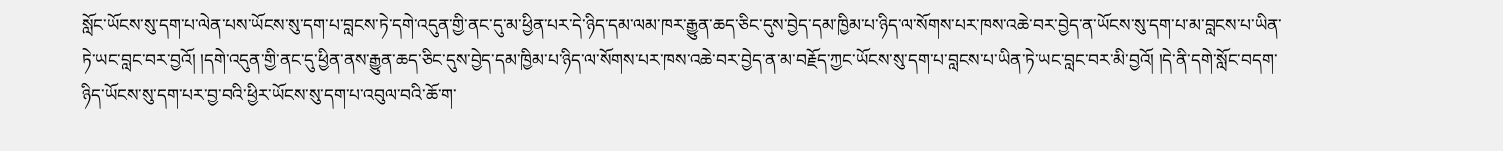སློང་ཡོངས་སུ་དག་པ་ལེན་པས་ཡོངས་སུ་དག་པ་བླངས་ཏེ་དགེ་འདུན་གྱི་ནང་དུ་མ་ཕྱིན་པར་དེ་ཉིད་དམ་ལམ་ཁར་རྒྱུན་ཆད་ཅིང་དུས་བྱེད་དམ་ཁྱིམ་པ་ཉིད་ལ་སོགས་པར་ཁས་འཆེ་བར་བྱེད་ན་ཡོངས་སུ་དག་པ་མ་བླངས་པ་ཡིན་ཏེ་ཡང་བླང་བར་བྱའོ། །དགེ་འདུན་གྱི་ནང་དུ་ཕྱིན་ནས་རྒྱུན་ཆད་ཅིང་དུས་བྱེད་དམ་ཁྱིམ་པ་ཉིད་ལ་སོགས་པར་ཁས་འཆེ་བར་བྱེད་ན་མ་བརྗོད་ཀྱང་ཡོངས་སུ་དག་པ་བླངས་པ་ཡིན་ཏེ་ཡང་བླང་བར་མི་བྱའོ། །དེ་ནི་དགེ་སློང་བདག་ཉིད་ཡོངས་སུ་དག་པར་བྱ་བའི་ཕྱིར་ཡོངས་སུ་དག་པ་འབུལ་བའི་ཆོ་ག་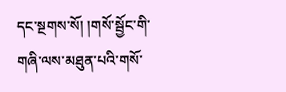དང་སྔགས་སོ། །གསོ་སྦྱོང་གི་གཞི་ལས་མཐུན་པའི་གསོ་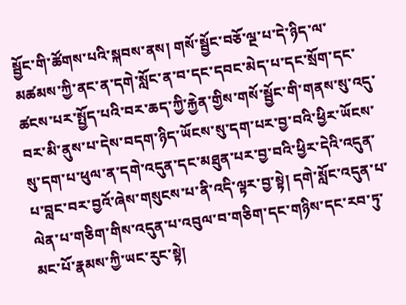སྦྱོང་གི་ཚོགས་པའི་སྐབས་ནས། གསོ་སྦྱོང་བཅོ་ལྔ་པ་དེ་ཉིད་ལ་མཚམས་ཀྱི་ནང་ན་དགེ་སློང་ན་བ་དང་དབང་མེད་པ་དང་སྲོག་དང་ཚངས་པར་སྤྱོད་པའི་བར་ཆད་ཀྱི་རྐྱེན་གྱིས་གསོ་སྦྱོང་གི་གནས་སུ་འདུ་བར་མི་ནུས་པ་དེས་བདག་ཉིད་ཡོངས་སུ་དག་པར་བྱ་བའི་ཕྱིར་ཡོངས་སུ་དག་པ་ཕུལ་ན་དགེ་འདུན་དང་མཐུན་པར་བྱ་བའི་ཕྱིར་དེའི་འདུན་པ་བླང་བར་བྱའོ་ཞེས་གསུངས་པ་ནི་འདི་ལྟར་བྱ་སྟེ། དགེ་སློང་འདུན་པ་ལེན་པ་གཅིག་གིས་འདུན་པ་འབུལ་བ་གཅིག་དང་གཉིས་དང་རབ་ཏུ་མང་པོ་རྣམས་ཀྱི་ཡང་རུང་སྟེ།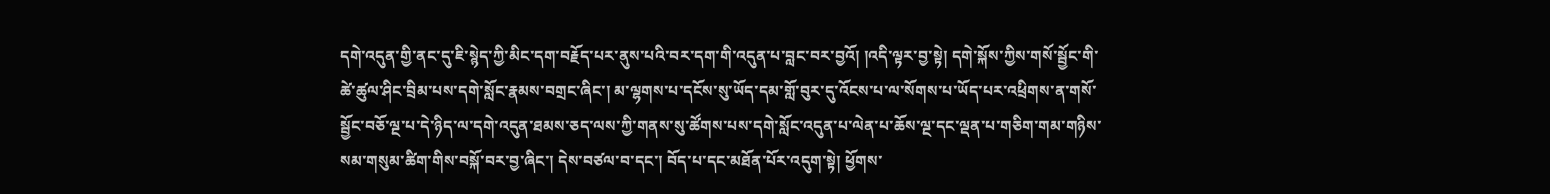དགེ་འདུན་གྱི་ནང་དུ་ཇི་སྙེད་ཀྱི་མིང་དག་བརྗོད་པར་ནུས་པའི་བར་དག་གི་འདུན་པ་བླང་བར་བྱའོ། །འདི་ལྟར་བྱ་སྟེ། དགེ་སྐོས་ཀྱིས་གསོ་སྦྱོང་གི་ཚེ་ཚུལ་ཤིང་བྲིམ་པས་དགེ་སློང་རྣམས་བགྲང་ཞིང་། མ་ལྷགས་པ་དངོས་སུ་ཡོད་དམ་གློ་བུར་དུ་འོངས་པ་ལ་སོགས་པ་ཡོད་པར་འཕྲིགས་ན་གསོ་སྦྱོང་བཅོ་ལྔ་པ་དེ་ཉིད་ལ་དགེ་འདུན་ཐམས་ཅད་ལས་ཀྱི་གནས་སུ་ཚོགས་པས་དགེ་སློང་འདུན་པ་ལེན་པ་ཆོས་ལྔ་དང་ལྡན་པ་གཅིག་གམ་གཉིས་སམ་གསུམ་ཚིག་གིས་བསྐོ་བར་བྱ་ཞིང་། དེས་བཙལ་བ་དང་། བོད་པ་དང་མཐོན་པོར་འདུག་སྟེ། ཕྱོགས་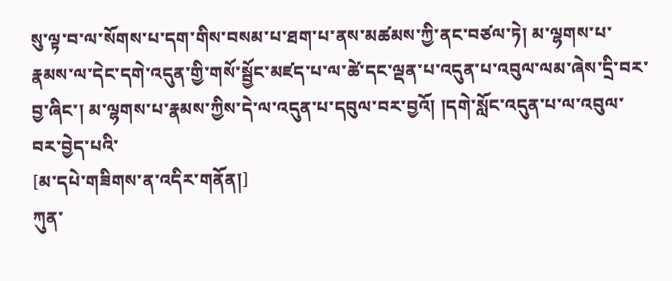སུ་ལྟ་བ་ལ་སོགས་པ་དག་གིས་བསམ་པ་ཐག་པ་ནས་མཚམས་ཀྱི་ནང་བཙལ་ཏེ། མ་ལྷགས་པ་རྣམས་ལ་དེང་དགེ་འདུན་གྱི་གསོ་སྦྱོང་མཛད་པ་ལ་ཚེ་དང་ལྡན་པ་འདུན་པ་འབུལ་ལམ་ཞེས་དྲི་བར་བྱ་ཞིང་། མ་ལྷགས་པ་རྣམས་ཀྱིས་དེ་ལ་འདུན་པ་དབུལ་བར་བྱའོ། །དགེ་སློང་འདུན་པ་ལ་འབུལ་བར་བྱེད་པའི་
[མ་དཔེ་གཟིགས་ན་འདིར་གནོན།]
ཀུན་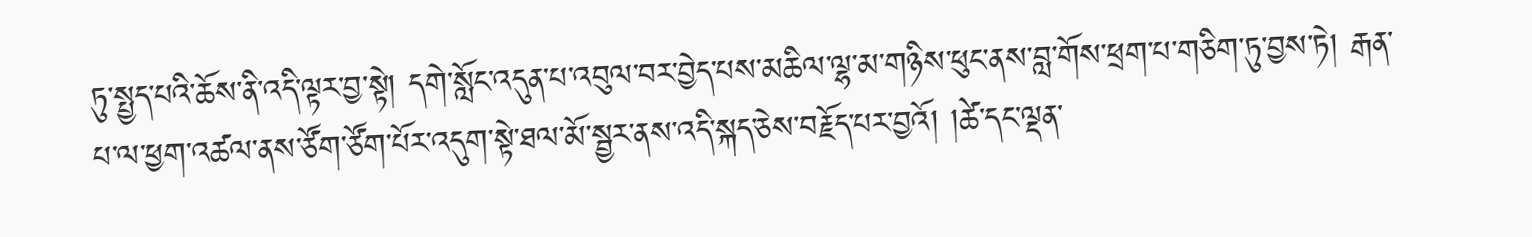ཏུ་སྤྱད་པའི་ཆོས་ནི་འདི་ལྟར་བྱ་སྟེ། དགེ་སློང་འདུན་པ་འབུལ་བར་བྱེད་པས་མཆིལ་ལྷ་མ་གཉིས་ཕུང་ནས་བླ་གོས་ཕྲག་པ་གཅིག་ཏུ་བྱས་ཏེ། རྒན་པ་ལ་ཕྱག་འཚལ་ནས་ཙོག་ཙོག་པོར་འདུག་སྟེ་ཐལ་མོ་སྦྱར་ནས་འདི་སྐད་ཅེས་བརྗོད་པར་བྱའོ། །ཚེ་དང་ལྡན་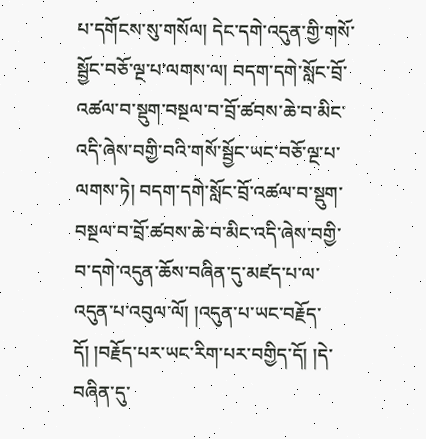པ་དགོངས་སུ་གསོལ། དེང་དགེ་འདུན་གྱི་གསོ་སྦྱོང་བཅོ་ལྔ་པ་ལགས་ལ། བདག་དགེ་སློང་བྲོ་འཚལ་བ་སྡུག་བསྔལ་བ་བྲོ་ཚབས་ཆེ་བ་མིང་འདི་ཞེས་བགྱི་བའི་གསོ་སྦྱོང་ཡང་བཅོ་ལྔ་པ་ལགས་ཏེ། བདག་དགེ་སློང་བྲོ་འཚལ་བ་སྡུག་བསྔལ་བ་བྲོ་ཚབས་ཆེ་བ་མིང་འདི་ཞེས་བགྱི་བ་དགེ་འདུན་ཆོས་བཞིན་དུ་མཛད་པ་ལ་འདུན་པ་འབུལ་ལོ། །འདུན་པ་ཡང་བརྗོད་དོ། །བརྗོད་པར་ཡང་རིག་པར་བགྱིད་དོ། །དེ་བཞིན་དུ་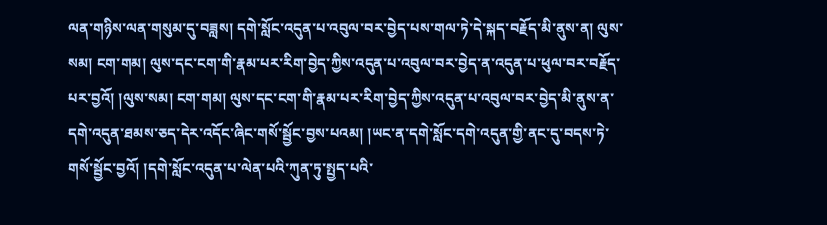ལན་གཉིས་ལན་གསུམ་དུ་བཟླས། དགེ་སློང་འདུན་པ་འབུལ་བར་བྱེད་པས་གལ་ཏེ་དེ་སྐད་བརྗོད་མི་ནུས་ན། ལུས་སམ། ངག་གམ། ལུས་དང་ངག་གི་རྣམ་པར་རིག་བྱེད་ཀྱིས་འདུན་པ་འབུལ་བར་བྱེད་ན་འདུན་པ་ཕུལ་བར་བརྗོད་པར་བྱའོ། །ལུས་སམ། ངག་གམ། ལུས་དང་ངག་གི་རྣམ་པར་རིག་བྱེད་ཀྱིས་འདུན་པ་འབུལ་བར་བྱེད་མི་ནུས་ན་དགེ་འདུན་ཐམས་ཅད་དེར་འདོང་ཞིང་གསོ་སྦྱོང་བྱས་པའམ། །ཡང་ན་དགེ་སློང་དགེ་འདུན་གྱི་ནང་དུ་བདས་ཏེ་གསོ་སྦྱོང་བྱའོ། །དགེ་སློང་འདུན་པ་ལེན་པའི་ཀུན་ཏུ་སྤྱད་པའི་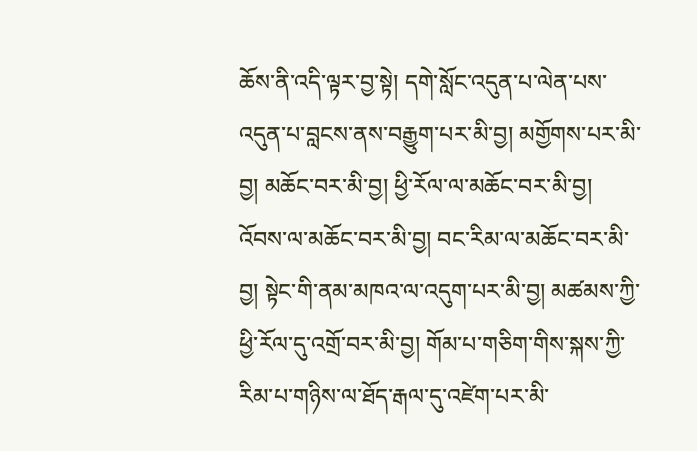ཆོས་ནི་འདི་ལྟར་བྱ་སྟེ། དགེ་སློང་འདུན་པ་ལེན་པས་འདུན་པ་བླངས་ནས་བརྒྱུག་པར་མི་བྱ། མགྱོགས་པར་མི་བྱ། མཆོང་བར་མི་བྱ། ཕྱི་རོལ་ལ་མཆོང་བར་མི་བྱ། འོབས་ལ་མཆོང་བར་མི་བྱ། བང་རིམ་ལ་མཆོང་བར་མི་བྱ། སྟེང་གི་ནམ་མཁའ་ལ་འདུག་པར་མི་བྱ། མཚམས་ཀྱི་ཕྱི་རོལ་དུ་འགྲོ་བར་མི་བྱ། གོམ་པ་གཅིག་གིས་སྐས་ཀྱི་རིམ་པ་གཉིས་ལ་ཐོད་རྒལ་དུ་འཛེག་པར་མི་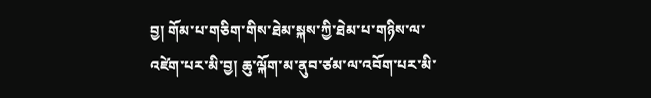བྱ། གོམ་པ་གཅིག་གིས་ཐེམ་སྐས་ཀྱི་ཐེམ་པ་གཉིས་ལ་འཛེག་པར་མི་བྱ། ཆུ་ལྐོག་མ་ནུབ་ཙམ་ལ་འབོག་པར་མི་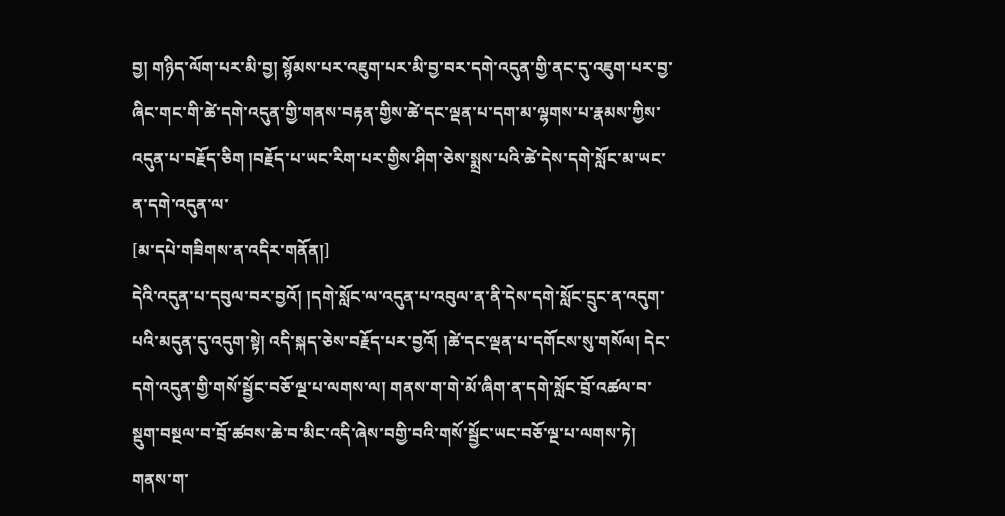བྱ། གཉིད་ལོག་པར་མི་བྱ། སྙོམས་པར་འཇུག་པར་མི་བྱ་བར་དགེ་འདུན་གྱི་ནང་དུ་འཇུག་པར་བྱ་ཞིང་གང་གི་ཚེ་དགེ་འདུན་གྱི་གནས་བརྟན་གྱིས་ཚེ་དང་ལྡན་པ་དག་མ་ལྷགས་པ་རྣམས་ཀྱིས་འདུན་པ་བརྗོད་ཅིག །བརྗོད་པ་ཡང་རིག་པར་གྱིས་ཤིག་ཅེས་སྨྲས་པའི་ཚེ་དེས་དགེ་སློང་མ་ཡང་ན་དགེ་འདུན་ལ་
[མ་དཔེ་གཟིགས་ན་འདིར་གནོན།]
དེའི་འདུན་པ་དབུལ་བར་བྱའོ། །དགེ་སློང་ལ་འདུན་པ་འབུལ་ན་ནི་དེས་དགེ་སློང་དྲུང་ན་འདུག་པའི་མདུན་དུ་འདུག་སྟེ། འདི་སྐད་ཅེས་བརྗོད་པར་བྱའོ། །ཚེ་དང་ལྡན་པ་དགོངས་སུ་གསོལ། དེང་དགེ་འདུན་གྱི་གསོ་སྦྱོང་བཅོ་ལྔ་པ་ལགས་ལ། གནས་ག་གེ་མོ་ཞིག་ན་དགེ་སློང་བྲོ་འཚལ་བ་སྡུག་བསྔལ་བ་བྲོ་ཚབས་ཆེ་བ་མིང་འདི་ཞེས་བགྱི་བའི་གསོ་སྦྱོང་ཡང་བཅོ་ལྔ་པ་ལགས་ཏེ། གནས་ག་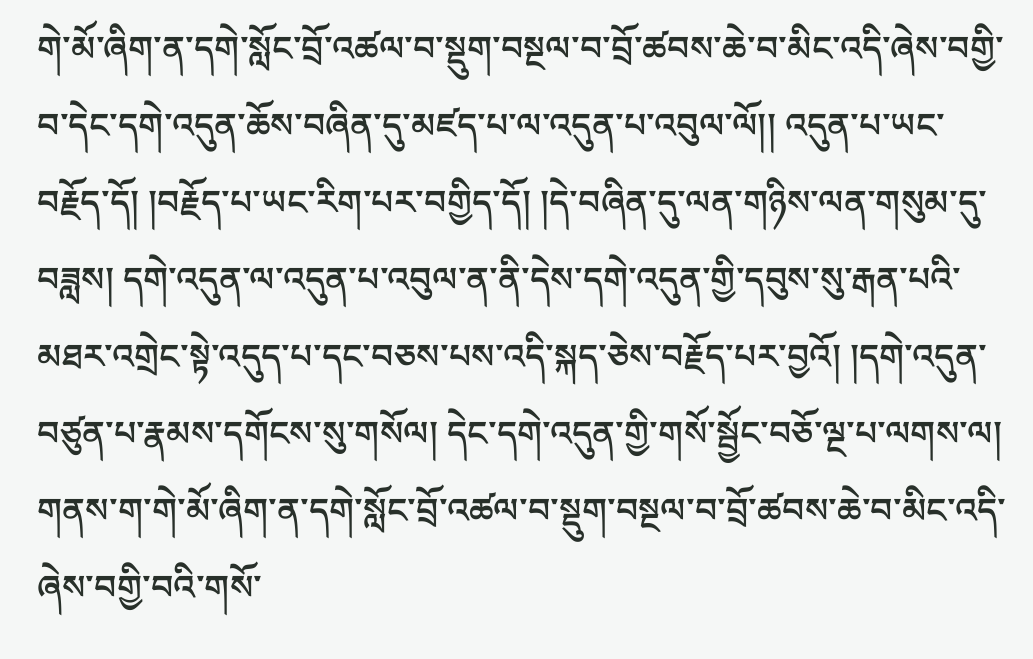གེ་མོ་ཞིག་ན་དགེ་སློང་བྲོ་འཚལ་བ་སྡུག་བསྔལ་བ་བྲོ་ཚབས་ཆེ་བ་མིང་འདི་ཞེས་བགྱི་བ་དེང་དགེ་འདུན་ཆོས་བཞིན་དུ་མཛད་པ་ལ་འདུན་པ་འབུལ་ལོ།། འདུན་པ་ཡང་བརྗོད་དོ། །བརྗོད་པ་ཡང་རིག་པར་བགྱིད་དོ། །དེ་བཞིན་དུ་ལན་གཉིས་ལན་གསུམ་དུ་བཟླས། དགེ་འདུན་ལ་འདུན་པ་འབུལ་ན་ནི་དེས་དགེ་འདུན་གྱི་དབུས་སུ་རྒན་པའི་མཐར་འགྲེང་སྟེ་འདུད་པ་དང་བཅས་པས་འདི་སྐད་ཅེས་བརྗོད་པར་བྱའོ། །དགེ་འདུན་བཙུན་པ་རྣམས་དགོངས་སུ་གསོལ། དེང་དགེ་འདུན་གྱི་གསོ་སྦྱོང་བཅོ་ལྔ་པ་ལགས་ལ། གནས་ག་གེ་མོ་ཞིག་ན་དགེ་སློང་བྲོ་འཚལ་བ་སྡུག་བསྔལ་བ་བྲོ་ཚབས་ཆེ་བ་མིང་འདི་ཞེས་བགྱི་བའི་གསོ་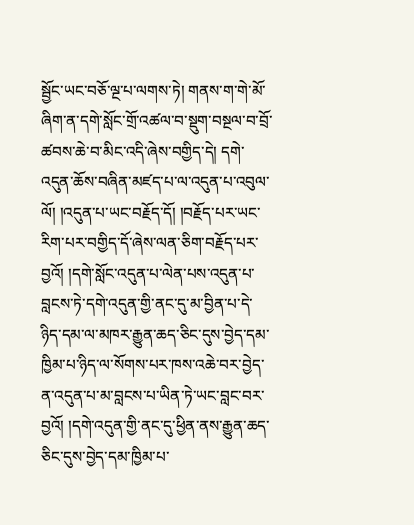སྦྱོང་ཡང་བཅོ་ལྔ་པ་ལགས་ཏེ། གནས་ག་གེ་མོ་ཞིག་ན་དགེ་སློང་གྲོ་འཚལ་བ་སྡུག་བསྔལ་བ་བྲོ་ཚབས་ཆེ་བ་མིང་འདི་ཞེས་བགྱིད་དེ། དགེ་འདུན་ཆོས་བཞིན་མཛད་པ་ལ་འདུན་པ་འབུལ་ལོ། །འདུན་པ་ཡང་བརྗོད་དོ། །བརྗོད་པར་ཡང་རིག་པར་བགྱིད་དོ་ཞེས་ལན་ཅིག་བརྗོད་པར་བྱའོ། །དགེ་སློང་འདུན་པ་ལེན་པས་འདུན་པ་བླངས་ཏེ་དགེ་འདུན་གྱི་ནང་དུ་མ་བྱིན་པ་དེ་ཉིད་དམ་ལ་མཁར་རྒྱུན་ཆད་ཅིང་དུས་བྱེད་དམ་ཁྱིམ་པ་ཉིད་ལ་སོགས་པར་ཁས་འཆེ་བར་བྱེད་ན་འདུན་པ་མ་བླངས་པ་ཡིན་ཏེ་ཡང་བླང་བར་བྱའོ། །དགེ་འདུན་གྱི་ནང་དུ་ཕྱིན་ནས་རྒྱུན་ཆད་ཅིང་དུས་བྱེད་དམ་ཁྱིམ་པ་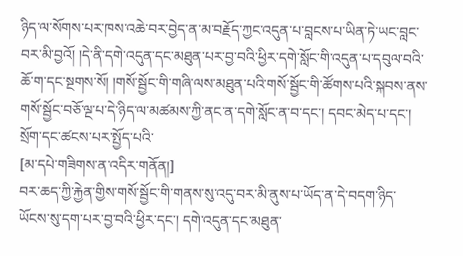ཉིད་ལ་སོགས་པར་ཁས་འཆེ་བར་བྱེད་ན་མ་བརྗོད་ཀྱང་འདུན་པ་བླངས་པ་ཡིན་ཏེ་ཡང་བླང་བར་མི་བྱའོ། །དེ་ནི་དགེ་འདུན་དང་མཐུན་པར་བྱ་བའི་ཕྱིར་དགེ་སློང་གི་འདུན་པ་དབུལ་བའི་ཆོ་ག་དང་སྔགས་སོ། །གསོ་སྦྱོང་གི་གཞི་ལས་མཐུན་པའི་གསོ་སྦྱོང་གི་ཚོགས་པའི་སྐབས་ནས་གསོ་སྦྱོང་བཅོ་ལྔ་པ་དེ་ཉིད་ལ་མཚམས་ཀྱི་ནང་ན་དགེ་སློང་ན་བ་དང་། དབང་མེད་པ་དང་། སྲོག་དང་ཚངས་པར་སྤྱོད་པའི་
[མ་དཔེ་གཟིགས་ན་འདིར་གནོན།]
བར་ཆད་ཀྱི་རྐྱེན་གྱིས་གསོ་སྦྱོང་གི་གནས་སུ་འདུ་བར་མི་ནུས་པ་ཡོད་ན་དེ་བདག་ཉིད་ཡོངས་སུ་དག་པར་བྱ་བའི་ཕྱིར་དང་། དགེ་འདུན་དང་མཐུན་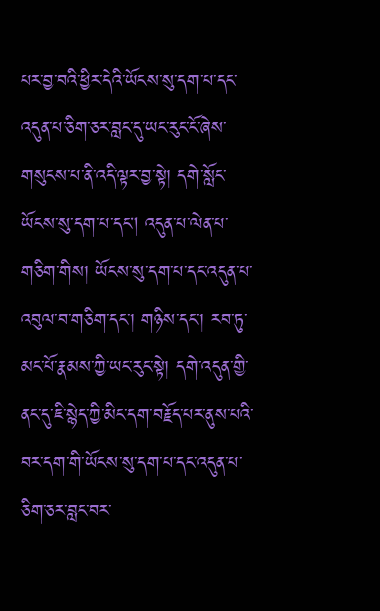པར་བྱ་བའི་ཕྱིར་དེའི་ཡོངས་སུ་དག་པ་དང་འདུན་པ་ཅིག་ཅར་བླང་དུ་ཡང་རུང་ངོ་ཞེས་གསུངས་པ་ནི་འདི་ལྟར་བྱ་སྟེ། དགེ་སློང་ཡོངས་སུ་དག་པ་དང། འདུན་པ་ལེན་པ་གཅིག་གིས། ཡོངས་སུ་དག་པ་དང་འདུན་པ་འབུལ་བ་གཅིག་དང་། གཉིས་དང་། རབ་ཏུ་མང་པོ་རྣམས་ཀྱི་ཡང་རུང་སྟེ། དགེ་འདུན་གྱི་ནང་དུ་ཇི་སྙེད་ཀྱི་མིང་དག་བརྗོད་པར་ནུས་པའི་བར་དག་གི་ཡོངས་སུ་དག་པ་དང་འདུན་པ་ཅིག་ཅར་བླང་བར་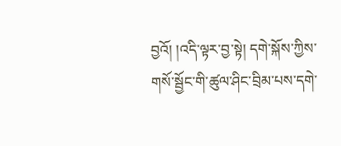བྱའོ། །འདི་ལྟར་བྱ་སྟེ། དགེ་སྐོས་ཀྱིས་གསོ་སྦྱོང་གི་ཚུལ་ཤིང་བྲིམ་པས་དགེ་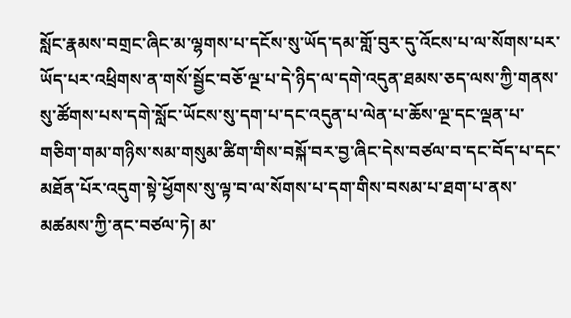སློང་རྣམས་བགྲང་ཞིང་མ་ལྷགས་པ་དངོས་སུ་ཡོད་དམ་གློ་བུར་དུ་འོངས་པ་ལ་སོགས་པར་ཡོད་པར་འཕྲིགས་ན་གསོ་སྦྱོང་བཅོ་ལྔ་པ་དེ་ཉིད་ལ་དགེ་འདུན་ཐམས་ཅད་ལས་ཀྱི་གནས་སུ་ཚོགས་པས་དགེ་སློང་ཡོངས་སུ་དག་པ་དང་འདུན་པ་ལེན་པ་ཆོས་ལྔ་དང་ལྡན་པ་གཅིག་གམ་གཉིས་སམ་གསུམ་ཚིག་གིས་བསྐོ་བར་བྱ་ཞིང་དེས་བཙལ་བ་དང་བོད་པ་དང་མཐོན་པོར་འདུག་སྟེ་ཕྱོགས་སུ་ལྟ་བ་ལ་སོགས་པ་དག་གིས་བསམ་པ་ཐག་པ་ནས་མཚམས་ཀྱི་ནང་བཙལ་ཏེ། མ་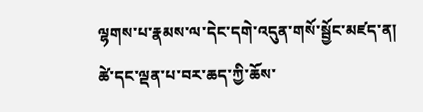ལྷགས་པ་རྣམས་ལ་དེང་དགེ་འདུན་གསོ་སྦྱོང་མཛད་ན། ཚེ་དང་ལྡན་པ་བར་ཆད་ཀྱི་ཆོས་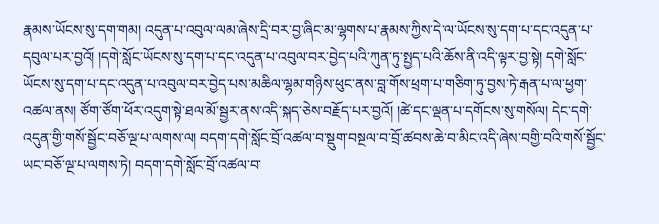རྣམས་ཡོངས་སུ་དག་གམ། འདུན་པ་འབུལ་ལམ་ཞེས་དྲི་བར་བྱ་ཞིང་མ་ལྷགས་པ་རྣམས་ཀྱིས་དེ་ལ་ཡོངས་སུ་དག་པ་དང་འདུན་པ་དབུལ་པར་བྱའོ། །དགེ་སློང་ཡོངས་སུ་དག་པ་དང་འདུན་པ་འབུལ་བར་བྱེད་པའི་ཀུན་ཏུ་སྤྱད་པའི་ཆོས་ནི་འདི་ལྟར་བྱ་སྟེ། དགེ་སློང་ཡོངས་སུ་དག་པ་དང་འདུན་པ་འབུལ་བར་བྱེད་པས་མཆིལ་ལྷམ་གཉིས་ཕུང་ནས་བླ་གོས་ཕྲག་པ་གཅིག་ཏུ་བྱས་ཏེ་རྒན་པ་ལ་ཕྱག་འཚལ་ནས། ཙོག་ཙོག་ཕོར་འདུག་སྟེ་ཐལ་མོ་སྦྱར་ནས་འདི་སྐད་ཅེས་བརྗོད་པར་བྱའོ། །ཚེ་དང་ལྡན་པ་དགོངས་སུ་གསོལ། དེང་དགེ་འདུན་གྱི་གསོ་སྦྱོང་བཅོ་ལྔ་པ་ལགས་ལ། བདག་དགེ་སློང་བྲོ་འཚལ་བ་སྡུག་བསྔལ་བ་བྲོ་ཚབས་ཆེ་བ་མིང་འདི་ཞེས་བགྱི་བའི་གསོ་སྦྱོང་ཡང་བཅོ་ལྔ་པ་ལགས་ཏེ། བདག་དགེ་སློང་བྲོ་འཚལ་བ་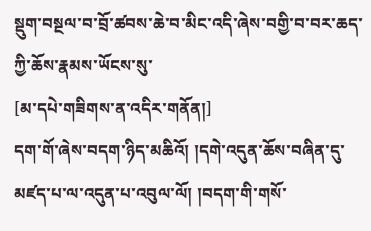སྡུག་བསྔལ་བ་བྲོ་ཚབས་ཆེ་བ་མིང་འདི་ཞེས་བགྱི་བ་བར་ཆད་ཀྱི་ཆོས་རྣམས་ཡོངས་སུ་
[མ་དཔེ་གཟིགས་ན་འདིར་གནོན།]
དག་གོ་ཞེས་བདག་ཉིད་མཆིའོ། །དགེ་འདུན་ཆོས་བཞིན་དུ་མཛད་པ་ལ་འདུན་པ་འབུལ་ལོ། །བདག་གི་གསོ་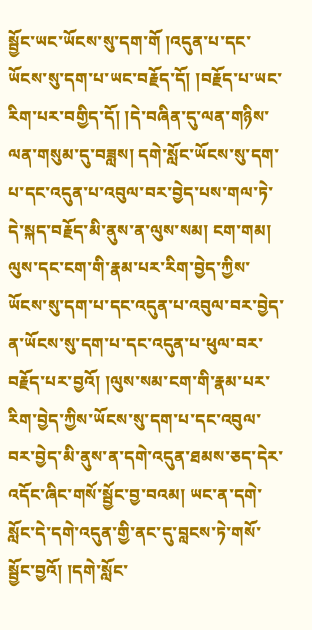སྦྱོང་ཡང་ཡོངས་སུ་དག་གོ །འདུན་པ་དང་ཡོངས་སུ་དག་པ་ཡང་བརྗོད་དོ། །བརྗོད་པ་ཡང་རིག་པར་བགྱིད་དོ། །དེ་བཞིན་དུ་ལན་གཉིས་ལན་གསུམ་དུ་བཟླས། དགེ་སློང་ཡོངས་སུ་དག་པ་དང་འདུན་པ་འབུལ་བར་བྱེད་པས་གལ་ཏེ་དེ་སྐད་བརྗོད་མི་ནུས་ན་ལུས་སམ། ངག་གམ། ལུས་དང་ངག་གི་རྣམ་པར་རིག་བྱེད་ཀྱིས་ཡོངས་སུ་དག་པ་དང་འདུན་པ་འབུལ་བར་བྱེད་ན་ཡོངས་སུ་དག་པ་དང་འདུན་པ་ཕུལ་བར་བརྗོད་པར་བྱའོ། །ལུས་སམ་ངག་གི་རྣམ་པར་རིག་བྱེད་ཀྱིས་ཡོངས་སུ་དག་པ་དང་འབུལ་བར་བྱེད་མི་ནུས་ན་དགེ་འདུན་ཐམས་ཅད་དེར་འདོང་ཞིང་གསོ་སྦྱོང་བྱ་བའམ། ཡང་ན་དགེ་སློང་དེ་དགེ་འདུན་གྱི་ནང་དུ་བླངས་ཏེ་གསོ་སྦྱོང་བྱའོ། །དགེ་སློང་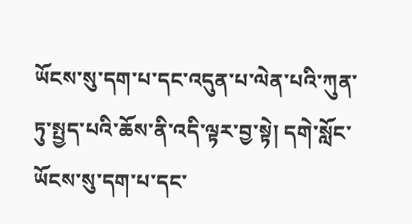ཡོངས་སུ་དག་པ་དང་འདུན་པ་ལེན་པའི་ཀུན་ཏུ་སྤྱད་པའི་ཆོས་ནི་འདི་ལྟར་བྱ་སྟེ། དགེ་སློང་ཡོངས་སུ་དག་པ་དང་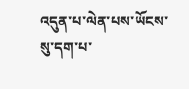འདུན་པ་ལེན་པས་ཡོངས་སུ་དག་པ་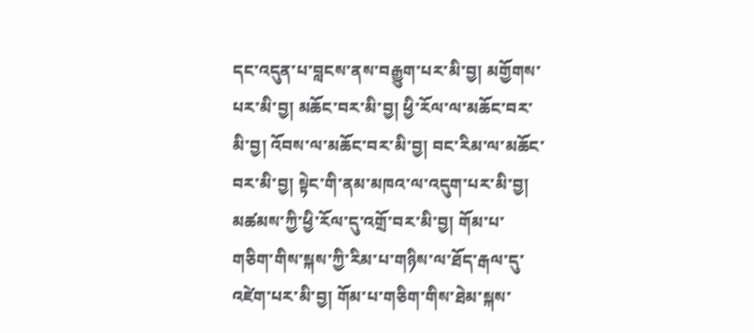དང་འདུན་པ་བླངས་ནས་བརྒྱུག་པར་མི་བྱ། མགྱོགས་པར་མི་བྱ། མཆོང་བར་མི་བྱ། ཕྱི་རོལ་ལ་མཆོང་བར་མི་བྱ། འོབས་ལ་མཆོང་བར་མི་བྱ། བང་རིམ་ལ་མཆོང་བར་མི་བྱ། སྟེང་གི་ནམ་མཁའ་ལ་འདུག་པར་མི་བྱ། མཚམས་ཀྱི་ཕྱི་རོལ་དུ་འགྲོ་བར་མི་བྱ། གོམ་པ་གཅིག་གིས་སྐས་ཀྱི་རིམ་པ་གཉིས་ལ་ཐོད་རྒལ་དུ་འཛེག་པར་མི་བྱ། གོམ་པ་གཅིག་གིས་ཐེམ་སྐས་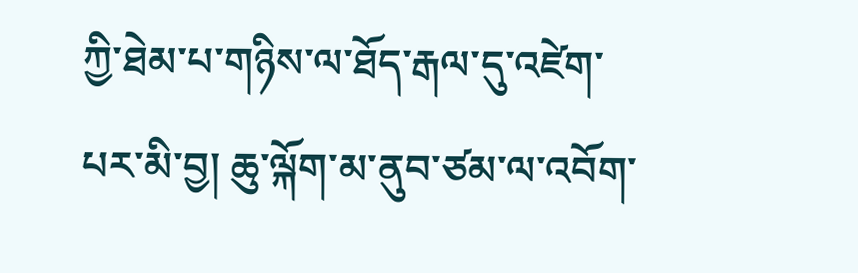ཀྱི་ཐེམ་པ་གཉིས་ལ་ཐོད་རྒལ་དུ་འཛེག་པར་མི་བྱ། ཆུ་ལྐོག་མ་ནུབ་ཙམ་ལ་འབོག་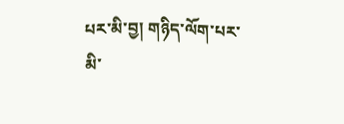པར་མི་བྱ། གཉིད་ལོག་པར་མི་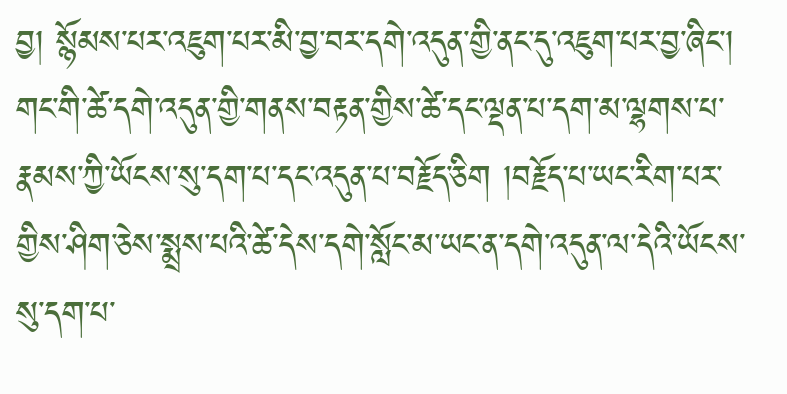བྱ། སྙོམས་པར་འཇུག་པར་མི་བྱ་བར་དགེ་འདུན་གྱི་ནང་དུ་འཇུག་པར་བྱ་ཞིང་། གང་གི་ཚེ་དགེ་འདུན་གྱི་གནས་བརྟན་གྱིས་ཚེ་དང་ལྡན་པ་དག་མ་ལྷགས་པ་རྣམས་ཀྱི་ཡོངས་སུ་དག་པ་དང་འདུན་པ་བརྗོད་ཅིག །བརྗོད་པ་ཡང་རིག་པར་གྱིས་ཤིག་ཅེས་སྨྲས་པའི་ཚེ་དེས་དགེ་སློང་མ་ཡང་ན་དགེ་འདུན་ལ་དེའི་ཡོངས་སུ་དག་པ་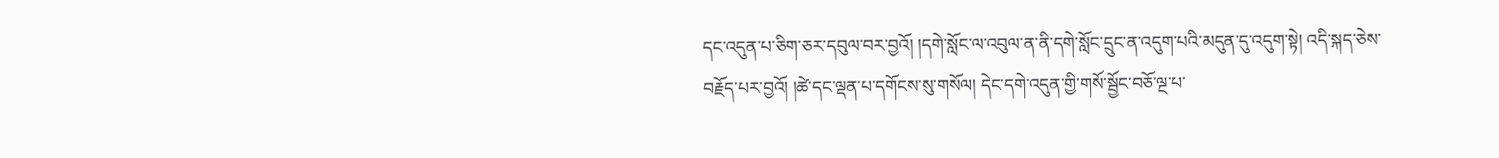དང་འདུན་པ་ཅིག་ཅར་དབུལ་བར་བྱའོ། །དགེ་སློང་ལ་འབུལ་ན་ནི་དགེ་སློང་དྲུང་ན་འདུག་པའི་མདུན་དུ་འདུག་སྟེ། འདི་སྐད་ཅེས་བརྗོད་པར་བྱའོ། །ཚེ་དང་ལྡན་པ་དགོངས་སུ་གསོལ། དེང་དགེ་འདུན་གྱི་གསོ་སྦྱོང་བཅོ་ལྔ་པ་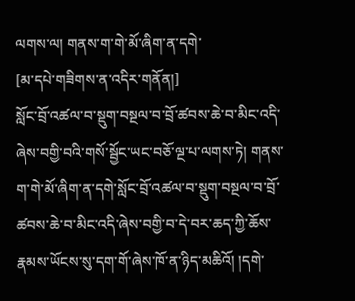ལགས་ལ། གནས་ག་གེ་མོ་ཞིག་ན་དགེ་
[མ་དཔེ་གཟིགས་ན་འདིར་གནོན།]
སློང་བྲོ་འཚལ་བ་སྡུག་བསྔལ་བ་བྲོ་ཚབས་ཆེ་བ་མིང་འདི་ཞེས་བགྱི་བའི་གསོ་སྦྱོང་ཡང་བཅོ་ལྔ་པ་ལགས་ཏེ། གནས་ག་གེ་མོ་ཞིག་ན་དགེ་སློང་བྲོ་འཚལ་བ་སྡུག་བསྔལ་བ་བྲོ་ཚབས་ཆེ་བ་མིང་འདི་ཞེས་བགྱི་བ་དེ་བར་ཆད་ཀྱི་ཆོས་རྣམས་ཡོངས་སུ་དག་གོ་ཞེས་ཁོ་ན་ཉིད་མཆིའོ། །དགེ་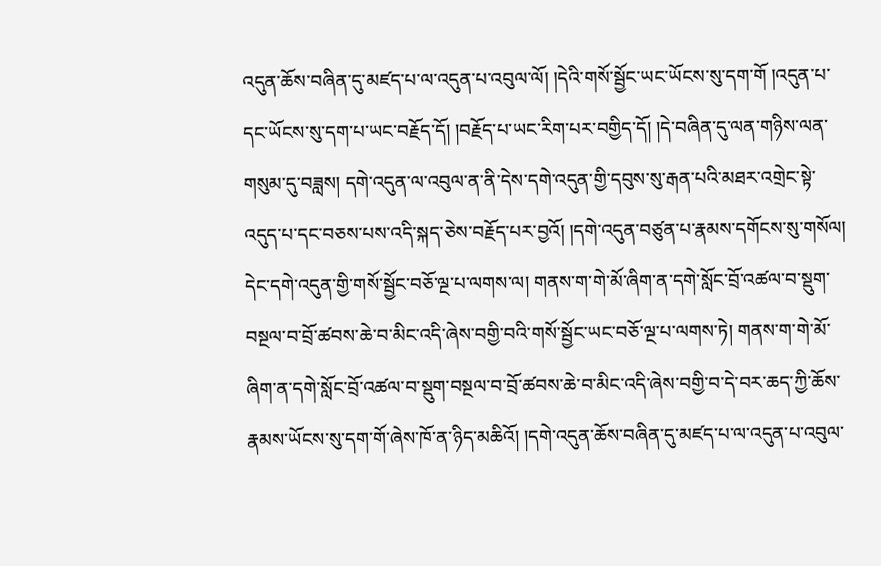འདུན་ཆོས་བཞིན་དུ་མཛད་པ་ལ་འདུན་པ་འབུལ་ལོ། །དེའི་གསོ་སྦྱོང་ཡང་ཡོངས་སུ་དག་གོ །འདུན་པ་དང་ཡོངས་སུ་དག་པ་ཡང་བརྗོད་དོ། །བརྗོད་པ་ཡང་རིག་པར་བགྱིད་དོ། །དེ་བཞིན་དུ་ལན་གཉིས་ལན་གསུམ་དུ་བཟླས། དགེ་འདུན་ལ་འབུལ་ན་ནི་དེས་དགེ་འདུན་གྱི་དབུས་སུ་རྒན་པའི་མཐར་འགྲེང་སྟེ་འདུད་པ་དང་བཅས་པས་འདི་སྐད་ཅེས་བརྗོད་པར་བྱའོ། །དགེ་འདུན་བཙུན་པ་རྣམས་དགོངས་སུ་གསོལ། དེང་དགེ་འདུན་གྱི་གསོ་སྦྱོང་བཅོ་ལྔ་པ་ལགས་ལ། གནས་ག་གེ་མོ་ཞིག་ན་དགེ་སློང་བྲོ་འཚལ་བ་སྡུག་བསྔལ་བ་བྲོ་ཚབས་ཆེ་བ་མིང་འདི་ཞེས་བགྱི་བའི་གསོ་སྦྱོང་ཡང་བཅོ་ལྔ་པ་ལགས་ཏེ། གནས་ག་གེ་མོ་ཞིག་ན་དགེ་སློང་བྲོ་འཚལ་བ་སྡུག་བསྔལ་བ་བྲོ་ཚབས་ཆེ་བ་མིང་འདི་ཞེས་བགྱི་བ་དེ་བར་ཆད་ཀྱི་ཆོས་རྣམས་ཡོངས་སུ་དག་གོ་ཞེས་ཁོ་ན་ཉིད་མཆིའོ། །དགེ་འདུན་ཆོས་བཞིན་དུ་མཛད་པ་ལ་འདུན་པ་འབུལ་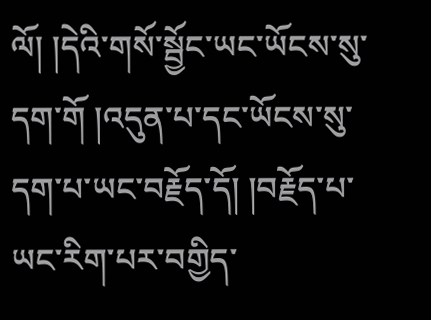ལོ། །དེའི་གསོ་སྦྱོང་ཡང་ཡོངས་སུ་དག་གོ །འདུན་པ་དང་ཡོངས་སུ་དག་པ་ཡང་བརྗོད་དོ། །བརྗོད་པ་ཡང་རིག་པར་བགྱིད་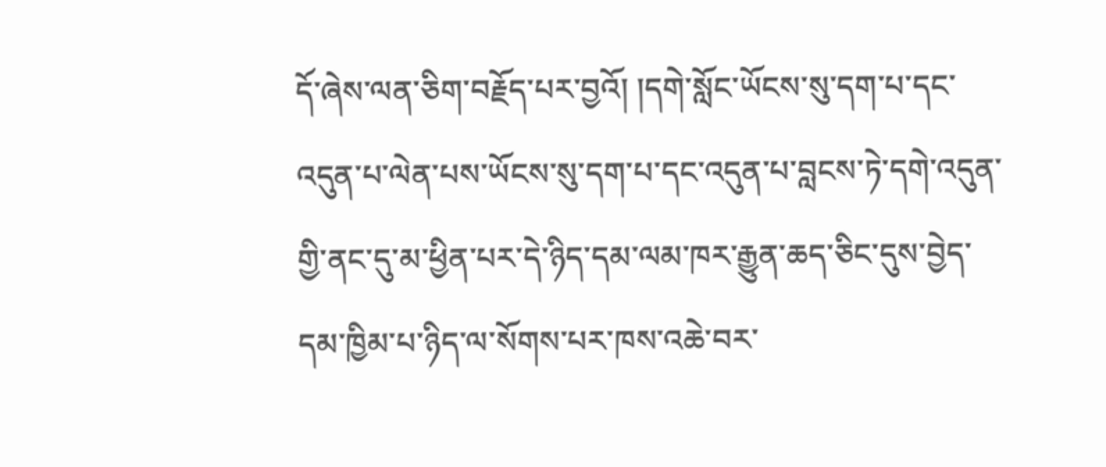དོ་ཞེས་ལན་ཅིག་བརྗོད་པར་བྱའོ། །དགེ་སློང་ཡོངས་སུ་དག་པ་དང་འདུན་པ་ལེན་པས་ཡོངས་སུ་དག་པ་དང་འདུན་པ་བླངས་ཏེ་དགེ་འདུན་གྱི་ནང་དུ་མ་ཕྱིན་པར་དེ་ཉིད་དམ་ལམ་ཁར་རྒྱུན་ཆད་ཅིང་དུས་བྱེད་དམ་ཁྱིམ་པ་ཉིད་ལ་སོགས་པར་ཁས་འཆེ་བར་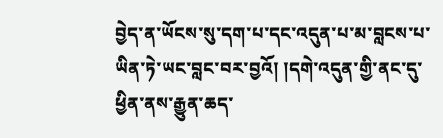བྱེད་ན་ཡོངས་སུ་དག་པ་དང་འདུན་པ་མ་བླངས་པ་ཡིན་ཏེ་ཡང་བླང་བར་བྱའོ། །དགེ་འདུན་གྱི་ནང་དུ་ཕྱིན་ནས་རྒྱུན་ཆད་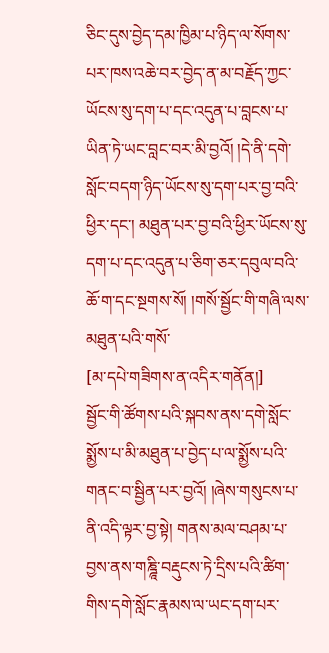ཅིང་དུས་བྱེད་དམ་ཁྱིམ་པ་ཉིད་ལ་སོགས་པར་ཁས་འཆེ་བར་བྱེད་ན་མ་བརྗོད་ཀྱང་ཡོངས་སུ་དག་པ་དང་འདུན་པ་བླངས་པ་ཡིན་ཏེ་ཡང་བླང་བར་མི་བྱའོ། །དེ་ནི་དགེ་སློང་བདག་ཉིད་ཡོངས་སུ་དག་པར་བྱ་བའི་ཕྱིར་དང་། མཐུན་པར་བྱ་བའི་ཕྱིར་ཡོངས་སུ་དག་པ་དང་འདུན་པ་ཅིག་ཅར་དབུལ་བའི་ཆོ་ག་དང་སྔགས་སོ། །གསོ་སྦྱོང་གི་གཞི་ལས་མཐུན་པའི་གསོ་
[མ་དཔེ་གཟིགས་ན་འདིར་གནོན།]
སྦྱོང་གི་ཚོགས་པའི་སྐབས་ནས་དགེ་སློང་སྨྱོས་པ་མི་མཐུན་པ་བྱེད་པ་ལ་སྨྱོས་པའི་གནང་བ་སྦྱིན་པར་བྱའོ། །ཞེས་གསུངས་པ་ནི་འདི་ལྟར་བྱ་སྟེ། གནས་མལ་བཤམ་པ་བྱས་ནས་གཎྜཱི་བརྡུངས་ཏེ་དྲིས་པའི་ཚིག་གིས་དགེ་སློང་རྣམས་ལ་ཡང་དག་པར་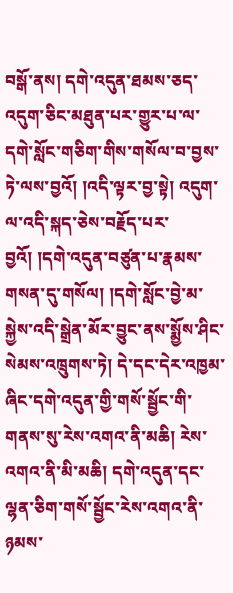བསྒོ་ནས། དགེ་འདུན་ཐམས་ཅད་འདུག་ཅིང་མཐུན་པར་གྱུར་པ་ལ་དགེ་སློང་གཅིག་གིས་གསོལ་བ་བྱས་ཏེ་ལས་བྱའོ། །འདི་ལྟར་བྱ་སྟེ། འདུག་ལ་འདི་སྐད་ཅེས་བརྗོད་པར་བྱའོ། །དགེ་འདུན་བཙུན་པ་རྣམས་གསན་དུ་གསོལ། །དགེ་སློང་བྱེ་མ་སྐྱེས་འདི་སྒྲེན་མོར་བྱུང་ནས་སྨྱོས་ཤིང་སེམས་འཁྲུགས་ཏེ། དེ་དང་དེར་འཁྱམ་ཞིང་དགེ་འདུན་གྱི་གསོ་སྦྱོང་གི་གནས་སུ་རེས་འགའ་ནི་མཆི། རེས་འགའ་ནི་མི་མཆི། དགེ་འདུན་དང་ལྷན་ཅིག་གསོ་སྦྱོང་རེས་འགའ་ནི་ཉམས་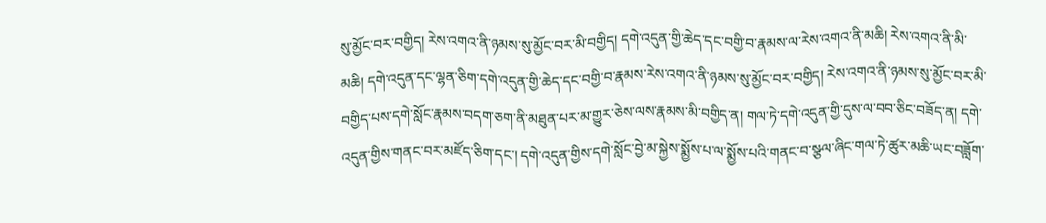སུ་མྱོང་བར་བགྱིད། རེས་འགའ་ནི་ཉམས་སུ་མྱོང་བར་མི་བགྱིད། དགེ་འདུན་གྱི་ཆེད་དང་བགྱི་བ་རྣམས་ལ་རེས་འགའ་ནི་མཆི། རེས་འགའ་ནི་མི་མཆི། དགེ་འདུན་དང་ལྷན་ཅིག་དགེ་འདུན་གྱི་ཆེད་དང་བགྱི་བ་རྣམས་རེས་འགའ་ནི་ཉམས་སུ་མྱོང་བར་བགྱིད། རེས་འགའ་ནི་ཉམས་སུ་མྱོང་བར་མི་བགྱིད་པས་དགེ་སློང་རྣམས་བདག་ཅག་ནི་མཐུན་པར་མ་གྱུར་ཅེས་ལས་རྣམས་མི་བགྱིད་ན། གལ་ཏེ་དགེ་འདུན་གྱི་དུས་ལ་བབ་ཅིང་བཟོད་ན། དགེ་འདུན་གྱིས་གནང་བར་མཛོད་ཅིག་དང་། དགེ་འདུན་གྱིས་དགེ་སློང་བྱེ་མ་སྐྱེས་སྨྱོས་པ་ལ་སྨྱོས་པའི་གནང་བ་སྩལ་ཞིང་གལ་ཏེ་ཚུར་མཆི་ཡང་བཟློག་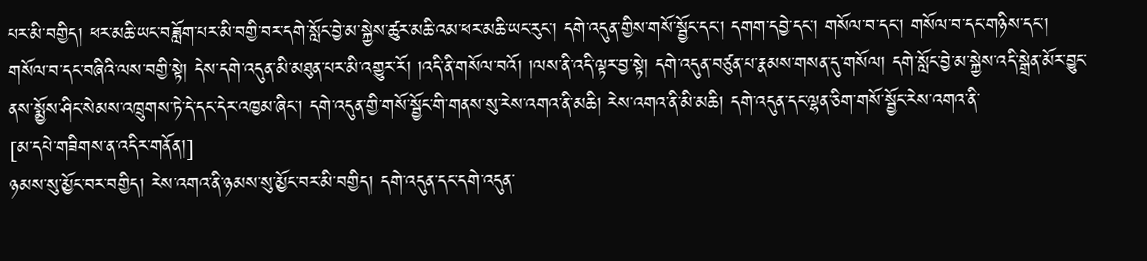པར་མི་བགྱིད། ཕར་མཆི་ཡང་བཟློག་པར་མི་བགྱི་བར་དགེ་སློང་བྱེ་མ་སྐྱེས་ཚུར་མཆི་འམ་ཕར་མཆི་ཡང་རུང་། དགེ་འདུན་གྱིས་གསོ་སྦྱོང་དང་། དགག་དབྱེ་དང་། གསོལ་བ་དང་། གསོལ་བ་དང་གཉིས་དང་། གསོལ་བ་དང་བཞིའི་ལས་བགྱི་སྟེ། དེས་དགེ་འདུན་མི་མཐུན་པར་མི་འགྱུར་རོ། །འདི་ནི་གསོལ་བའོ། །ལས་ནི་འདི་ལྟར་བྱ་སྟེ། དགེ་འདུན་བཙུན་པ་རྣམས་གསན་དུ་གསོལ། དགེ་སློང་བྱེ་མ་སྐྱེས་འདི་སྒྲེན་མོར་བྱུང་ནས་སྨྱོས་ཤིང་སེམས་འཁྲུགས་ཏེ་དེ་དང་དེར་འཁྱམ་ཞིང་། དགེ་འདུན་གྱི་གསོ་སྦྱོང་གི་གནས་སུ་རེས་འགའ་ནི་མཆི། རེས་འགའ་ནི་མི་མཆི། དགེ་འདུན་དང་ལྷན་ཅིག་གསོ་སྦྱོང་རེས་འགའ་ནི་
[མ་དཔེ་གཟིགས་ན་འདིར་གནོན།]
ཉམས་སུ་མྱོང་བར་བགྱིད། རེས་འགའ་ནི་ཉམས་སུ་མྱོང་བར་མི་བགྱིད། དགེ་འདུན་དང་དགེ་འདུན་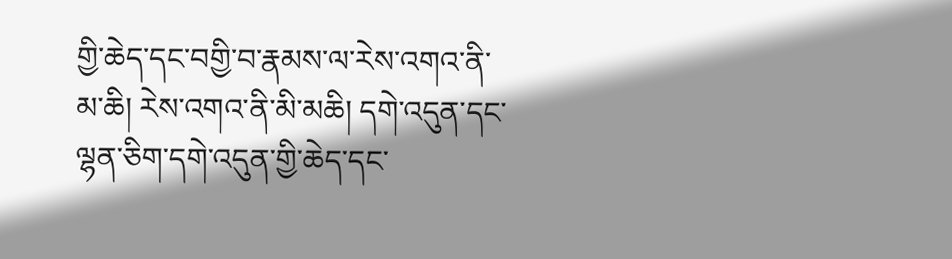གྱི་ཆེད་དང་བགྱི་བ་རྣམས་ལ་རེས་འགའ་ནི་མ་ཆི། རེས་འགའ་ནི་མི་མཆི། དགེ་འདུན་དང་ལྷན་ཅིག་དགེ་འདུན་གྱི་ཆེད་དང་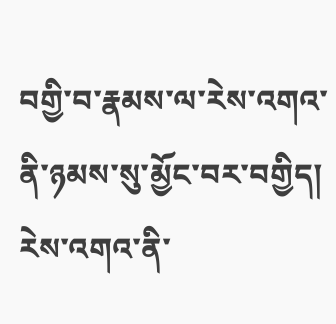བགྱི་བ་རྣམས་ལ་རེས་འགའ་ནི་ཉམས་སུ་མྱོང་བར་བགྱིད། རེས་འགའ་ནི་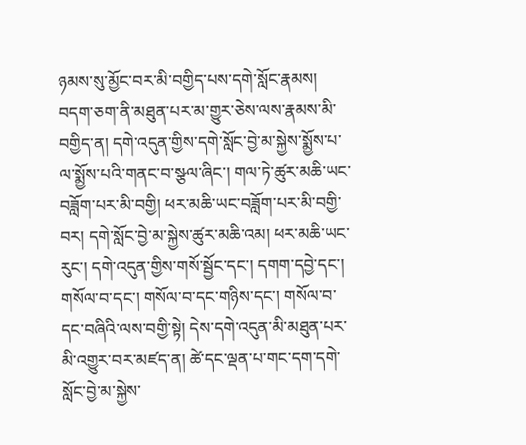ཉམས་སུ་མྱོང་བར་མི་བགྱིད་པས་དགེ་སློང་རྣམས། བདག་ཅག་ནི་མཐུན་པར་མ་གྱུར་ཅེས་ལས་རྣམས་མི་བགྱིད་ན། དགེ་འདུན་གྱིས་དགེ་སློང་བྱེ་མ་སྐྱེས་སྨྱོས་པ་ལ་སྨྱོས་པའི་གནང་བ་སྩལ་ཞིང་། གལ་ཏེ་ཚུར་མཆི་ཡང་བཟློག་པར་མི་བགྱི། ཕར་མཆི་ཡང་བཟློག་པར་མི་བགྱི་བར། དགེ་སློང་བྱེ་མ་སྐྱེས་ཚུར་མཆི་འམ། ཕར་མཆི་ཡང་རུང་། དགེ་འདུན་གྱིས་གསོ་སྦྱོང་དང་། དགག་དབྱེ་དང་། གསོལ་བ་དང་། གསོལ་བ་དང་གཉིས་དང་། གསོལ་བ་དང་བཞིའི་ལས་བགྱི་སྟེ། དེས་དགེ་འདུན་མི་མཐུན་པར་མི་འགྱུར་བར་མཛད་ན། ཚེ་དང་ལྡན་པ་གང་དག་དགེ་སློང་བྱེ་མ་སྐྱེས་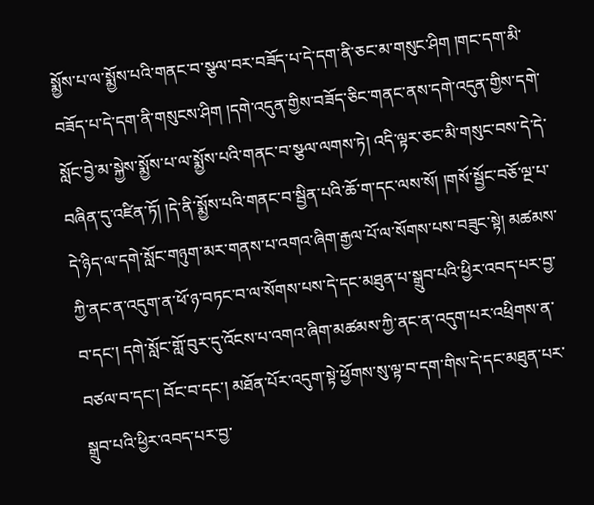སྨྱོས་པ་ལ་སྨྱོས་པའི་གནང་བ་སྩལ་བར་བཟོད་པ་དེ་དག་ནི་ཅང་མ་གསུང་ཤིག །གང་དག་མི་བཟོད་པ་དེ་དག་ནི་གསུངས་ཤིག །དགེ་འདུན་གྱིས་བཟོད་ཅིང་གནང་ནས་དགེ་འདུན་གྱིས་དགེ་སློང་བྱེ་མ་སྐྱེས་སྨྱོས་པ་ལ་སྨྱོས་པའི་གནང་བ་སྩལ་ལགས་ཏེ། འདི་ལྟར་ཅང་མི་གསུང་བས་དེ་དེ་བཞིན་དུ་འཛིན་ཏོ། །དེ་ནི་སྨྱོས་པའི་གནང་བ་སྦྱིན་པའི་ཆོ་ག་དང་ལས་སོ། །གསོ་སྦྱོང་བཅོ་ལྔ་པ་དེ་ཉིད་ལ་དགེ་སློང་གཉུག་མར་གནས་པ་འགའ་ཞིག་རྒྱལ་པོ་ལ་སོགས་པས་བཟུང་སྟེ། མཚམས་ཀྱི་ནང་ན་འདུག་ན་ཕོ་ཉ་བཏང་བ་ལ་སོགས་པས་དེ་དང་མཐུན་པ་སྒྲུབ་པའི་ཕྱིར་འབད་པར་བྱ་བ་དང་། དགེ་སློང་གློ་བུར་དུ་འོངས་པ་འགའ་ཞིག་མཚམས་ཀྱི་ནང་ན་འདུག་པར་འཕྲིགས་ན་བཙལ་བ་དང་། བོང་བ་དང་། མཐོན་པོར་འདུག་སྟེ་ཕྱོགས་སུ་ལྟ་བ་དག་གིས་དེ་དང་མཐུན་པར་སྒྲུབ་པའི་ཕྱིར་འབད་པར་བྱ་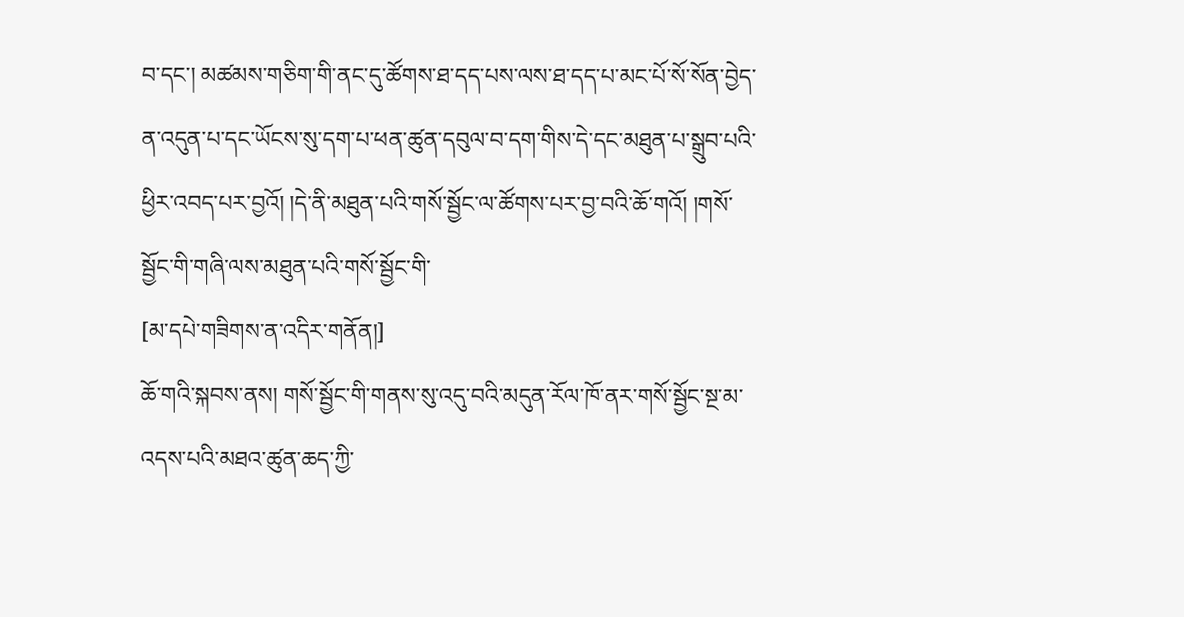བ་དང་། མཚམས་གཅིག་གི་ནང་དུ་ཚོགས་ཐ་དད་པས་ལས་ཐ་དད་པ་མང་པོ་སོ་སོན་བྱེད་ན་འདུན་པ་དང་ཡོངས་སུ་དག་པ་ཕན་ཚུན་དབུལ་བ་དག་གིས་དེ་དང་མཐུན་པ་སྒྲུབ་པའི་ཕྱིར་འབད་པར་བྱའོ། །དེ་ནི་མཐུན་པའི་གསོ་སྦྱོང་ལ་ཚོགས་པར་བྱ་བའི་ཆོ་གའོ། །གསོ་སྦྱོང་གི་གཞི་ལས་མཐུན་པའི་གསོ་སྦྱོང་གི་
[མ་དཔེ་གཟིགས་ན་འདིར་གནོན།]
ཆོ་གའི་སྐབས་ནས། གསོ་སྦྱོང་གི་གནས་སུ་འདུ་བའི་མདུན་རོལ་ཁོ་ནར་གསོ་སྦྱོང་སྔ་མ་འདས་པའི་མཐའ་ཚུན་ཆད་ཀྱི་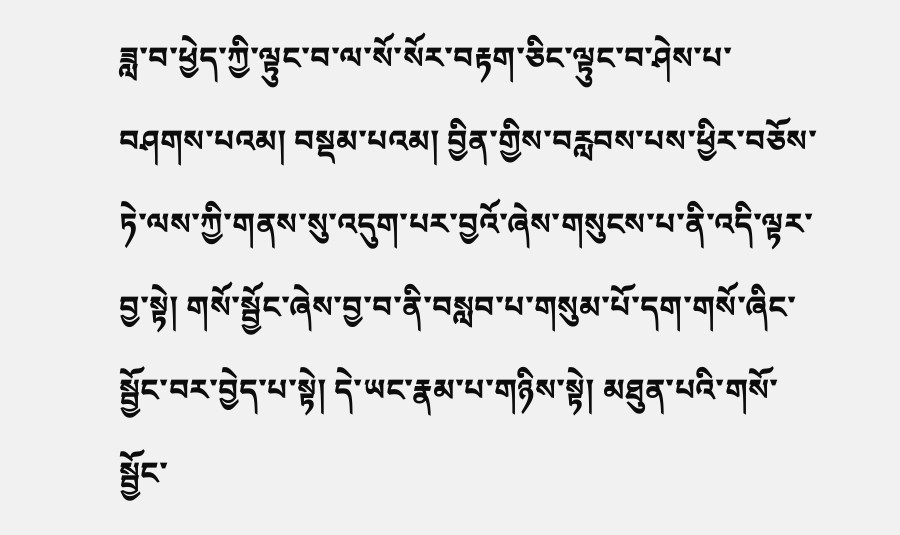ཟླ་བ་ཕྱེད་ཀྱི་ལྟུང་བ་ལ་སོ་སོར་བརྟག་ཅིང་ལྟུང་བ་ཤེས་པ་བཤགས་པའམ། བསྡམ་པའམ། བྱིན་གྱིས་བརླབས་པས་ཕྱིར་བཅོས་ཏེ་ལས་ཀྱི་གནས་སུ་འདུག་པར་བྱའོ་ཞེས་གསུངས་པ་ནི་འདི་ལྟར་བྱ་སྟེ། གསོ་སྦྱོང་ཞེས་བྱ་བ་ནི་བསླབ་པ་གསུམ་པོ་དག་གསོ་ཞིང་སྦྱོང་བར་བྱེད་པ་སྟེ། དེ་ཡང་རྣམ་པ་གཉིས་སྟེ། མཐུན་པའི་གསོ་སྦྱོང་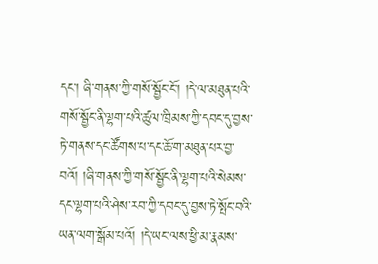དང་། ཞི་གནས་ཀྱི་གསོ་སྦྱོང་ངོ་། །དེ་ལ་མཐུན་པའི་གསོ་སྦྱོང་ནི་ལྷག་པའི་ཚུལ་ཁྲིམས་ཀྱི་དབང་དུ་བྱས་ཏེ་གནས་དང་ཚོགས་པ་དང་ཆོ་ག་མཐུན་པར་བྱ་བའོ། །ཞི་གནས་ཀྱི་གསོ་སྦྱོང་ནི་ལྷག་པའི་སེམས་དང་ལྷག་པའི་ཤེས་རབ་ཀྱི་དབང་དུ་བྱས་ཏེ་སྤོང་བའི་ཡན་ལག་སྒོམ་པའོ། །དེ་ཡང་ལས་ཕྱི་མ་རྣམས་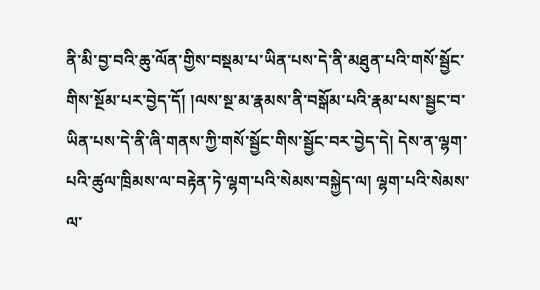ནི་མི་བྱ་བའི་ཆུ་ལོན་གྱིས་བསྡམ་པ་ཡིན་པས་དེ་ནི་མཐུན་པའི་གསོ་སྦྱོང་གིས་སྔོམ་པར་བྱེད་དོ། །ལས་སྔ་མ་རྣམས་ནི་བསྒོམ་པའི་རྣམ་པས་སྦྱང་བ་ཡིན་པས་དེ་ནི་ཞི་གནས་ཀྱི་གསོ་སྦྱོང་གིས་སྦྱོང་བར་བྱེད་དེ། དེས་ན་ལྷག་པའི་ཚུལ་ཁྲིམས་ལ་བརྟེན་ཏེ་ལྷག་པའི་སེམས་བསྐྱེད་ལ། ལྷག་པའི་སེམས་ལ་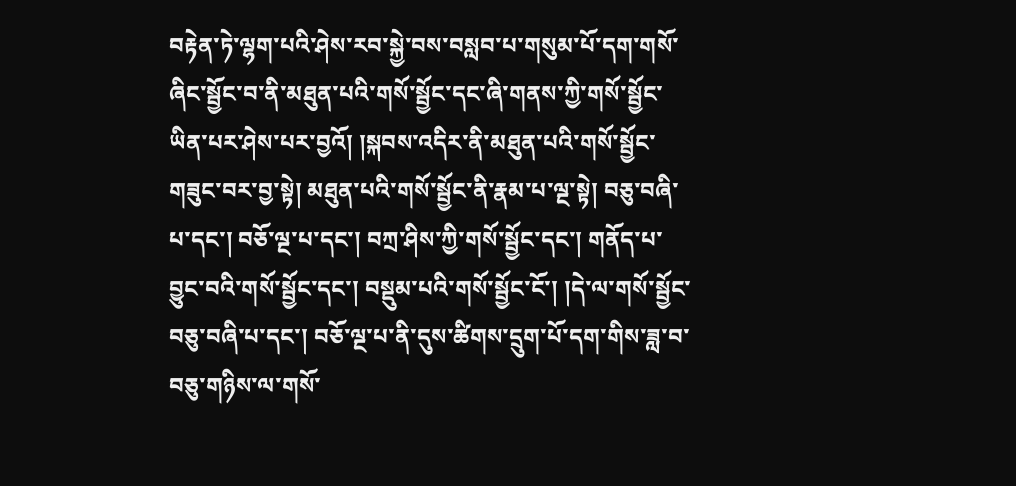བརྟེན་ཏེ་ལྷག་པའི་ཤེས་རབ་སྐྱེ་བས་བསླབ་པ་གསུམ་པོ་དག་གསོ་ཞིང་སྦྱོང་བ་ནི་མཐུན་པའི་གསོ་སྦྱོང་དང་ཞི་གནས་ཀྱི་གསོ་སྦྱོང་ཡིན་པར་ཤེས་པར་བྱའོ། །སྐབས་འདིར་ནི་མཐུན་པའི་གསོ་སྦྱོང་གཟུང་བར་བྱ་སྟེ། མཐུན་པའི་གསོ་སྦྱོང་ནི་རྣམ་པ་ལྔ་སྟེ། བཅུ་བཞི་པ་དང་། བཅོ་ལྔ་པ་དང་། བཀྲ་ཤིས་ཀྱི་གསོ་སྦྱོང་དང་། གནོད་པ་བྱུང་བའི་གསོ་སྦྱོང་དང་། བསྡུམ་པའི་གསོ་སྦྱོང་ངོ་། །དེ་ལ་གསོ་སྦྱོང་བཅུ་བཞི་པ་དང་། བཅོ་ལྔ་པ་ནི་དུས་ཚིགས་དྲུག་པོ་དག་གིས་ཟླ་བ་བཅུ་གཉིས་ལ་གསོ་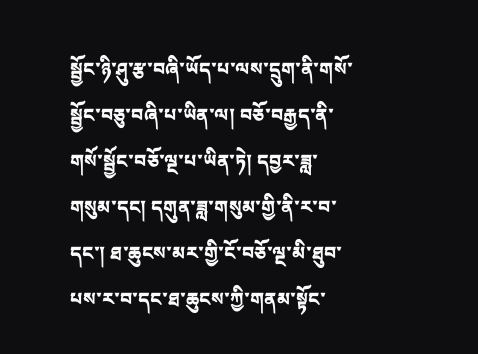སྦྱོང་ཉི་ཤུ་རྩ་བཞི་ཡོད་པ་ལས་དྲུག་ནི་གསོ་སྦྱོང་བཅུ་བཞི་པ་ཡིན་ལ། བཅོ་བརྒྱད་ནི་གསོ་སྦྱོང་བཅོ་ལྔ་པ་ཡིན་ཏེ། དབྱར་ཟླ་གསུམ་དང། དགུན་ཟླ་གསུམ་གྱི་ནི་ར་བ་དང་། ཐ་ཆུངས་མར་གྱི་ངོ་བཅོ་ལྔ་མི་ཐུབ་པས་ར་བ་དང་ཐ་ཆུངས་ཀྱི་གནམ་སྟོང་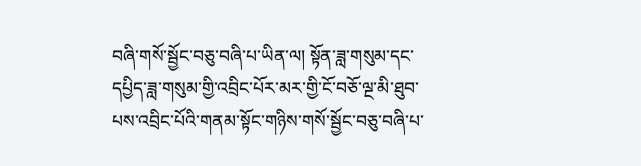བཞི་གསོ་སྦྱོང་བཅུ་བཞི་པ་ཡིན་ལ། སྟོན་ཟླ་གསུམ་དང་དཔྱིད་ཟླ་གསུམ་གྱི་འབྲིང་པོར་མར་གྱི་ངོ་བཅོ་ལྔ་མི་ཐུབ་པས་འབྲིང་པོའི་གནམ་སྟོང་གཉིས་གསོ་སྦྱོང་བཅུ་བཞི་པ་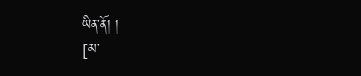ཡིན་ནོ། །
[མ་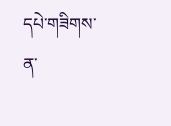དཔེ་གཟིགས་ན་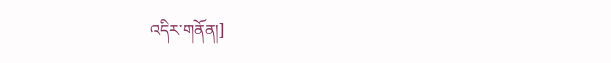འདིར་གནོན།]